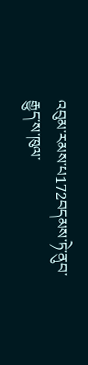འབུམ་རམས་པ172བདམས་ཏེ་ནུབ་རྒྱུད་ས་ཁུལ་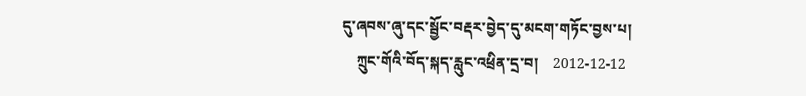དུ་ཞབས་ཞུ་དང་སྦྱོང་བརྡར་བྱེད་དུ་མངག་གཏོང་བྱས་པ།
    ཀྲུང་གོའི་བོད་སྐད་རླུང་འཕྲིན་དྲ་བ།    2012-12-12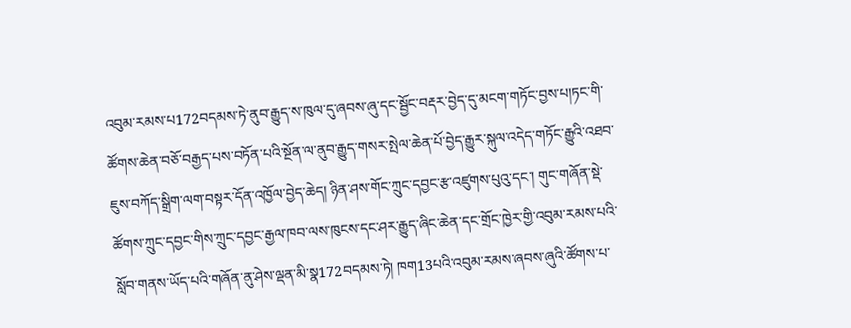འབུམ་རམས་པ172བདམས་ཏེ་ནུབ་རྒྱུད་ས་ཁུལ་དུ་ཞབས་ཞུ་དང་སྦྱོང་བརྡར་བྱེད་དུ་མངག་གཏོང་བྱས་པ།ཏང་གི་ཚོགས་ཆེན་བཅོ་བརྒྱད་པས་བཏོན་པའི་སྔོན་ལ་ནུབ་རྒྱུད་གསར་སྤེལ་ཆེན་པོ་བྱེད་རྒྱུར་སྐུལ་འདེད་གཏོང་རྒྱུའི་འཐབ་ཇུས་བཀོད་སྒྲིག་ལག་བསྟར་དོན་འཁྱོལ་བྱེད་ཆེད། ཉིན་ཤས་གོང་ཀྲུང་དབྱང་རྩ་འཛུགས་པུའུ་དང་། གུང་གཞོན་སྡེ་ཚོགས་ཀྲུང་དབྱང་གིས་ཀྲུང་དབྱང་རྒྱལ་ཁབ་ལས་ཁུངས་དང་ཤར་རྒྱུད་ཞིང་ཆེན་དང་གྲོང་ཁྱེར་གྱི་འབུམ་རམས་པའི་སློབ་གནས་ཡོད་པའི་གཞོན་ནུ་ཤེས་ལྡན་མི་སྣ172བདམས་ཏེ། ཁག13པའི་འབུམ་རམས་ཞབས་ཞུའི་ཚོགས་པ་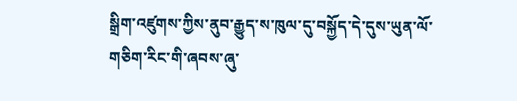སྒྲིག་འཛུགས་ཀྱིས་ནུབ་རྒྱུད་ས་ཁུལ་དུ་བསྐྱོད་དེ་དུས་ཡུན་ལོ་གཅིག་རིང་གི་ཞབས་ཞུ་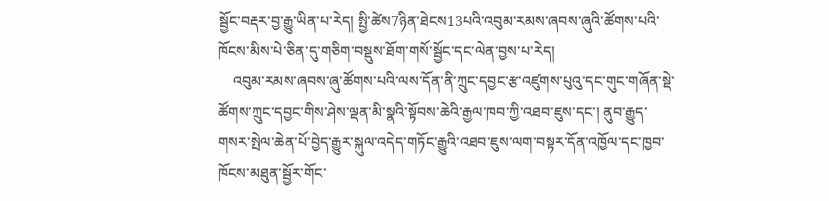སྦྱོང་བརྡར་བྱ་རྒྱུ་ཡིན་པ་རེད། སྤྱི་ཚེས7ཉིན་ཐེངས13པའི་འབུམ་རམས་ཞབས་ཞུའི་ཚོགས་པའི་ཁོངས་མིས་པེ་ཅིན་དུ་གཅིག་བསྡུས་ཐོག་གསོ་སྦྱོང་དང་ལེན་བྱས་པ་རེད།
    འབུམ་རམས་ཞབས་ཞུ་ཚོགས་པའི་ལས་དོན་ནི་ཀྲུང་དབྱང་རྩ་འཛུགས་པུའུ་དང་གུང་གཞོན་སྡེ་ཚོགས་ཀྲུང་དབྱང་གིས་ཤེས་ལྡན་མི་སྣའི་སྟོབས་ཆེའི་རྒྱལ་ཁབ་ཀྱི་འཐབ་ཇུས་དང་། ནུབ་རྒྱུད་གསར་སྤེལ་ཆེན་པོ་བྱེད་རྒྱུར་སྐུལ་འདེད་གཏོང་རྒྱུའི་འཐབ་ཇུས་ལག་བསྟར་དོན་འཁྱོལ་དང་ཁྱབ་ཁོངས་མཐུན་སྦྱོར་གོང་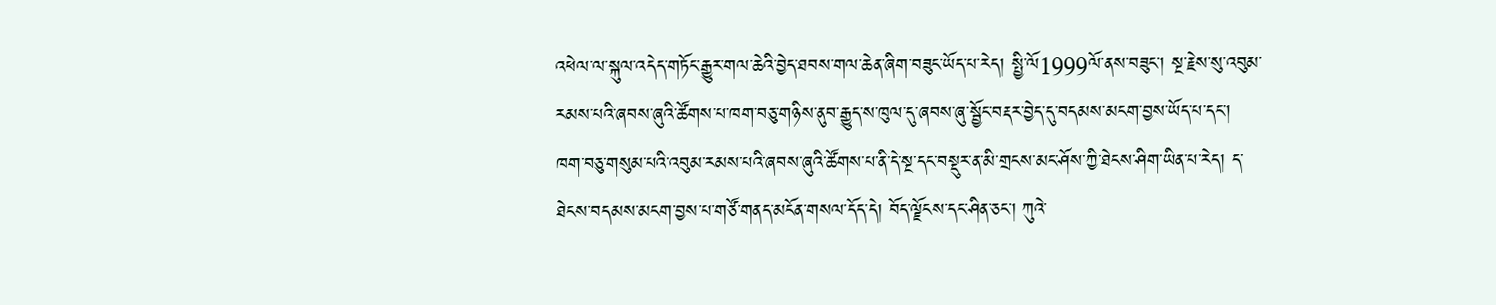འཕེལ་ལ་སྐུལ་འདེད་གཏོང་རྒྱུར་གལ་ཆེའི་བྱེད་ཐབས་གལ་ཆེན་ཞིག་བཟུང་ཡོད་པ་རེད། སྤྱི་ལོ1999ལོ་ནས་བཟུང་། སྔ་རྗེས་སུ་འབུམ་རམས་པའི་ཞབས་ཞུའི་ཚོགས་པ་ཁག་བཅུ་གཉིས་ནུབ་རྒྱུད་ས་ཁུལ་དུ་ཞབས་ཞུ་སྦྱོང་བརྡར་བྱེད་དུ་བདམས་མངག་བྱས་ཡོད་པ་དང་། ཁག་བཅུ་གསུམ་པའི་འབུམ་རམས་པའི་ཞབས་ཞུའི་ཚོགས་པ་ནི་དེ་སྔ་དང་བསྡུར་ན་མི་གྲངས་མང་ཤོས་ཀྱི་ཐེངས་ཤིག་ཡིན་པ་རེད། ད་ཐེངས་བདམས་མངག་བྱས་པ་གཙོ་གནད་མངོན་གསལ་དོད་དེ། བོད་ལྗོངས་དང་ཤིན་ཅང་། ཀུའེ་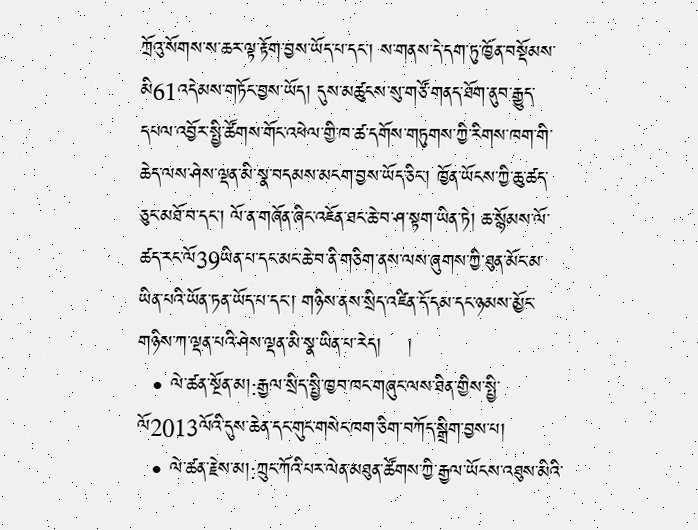ཀྲོའུ་སོགས་ས་ཆར་ལྟ་རྟོག་བྱས་ཡོད་པ་དང་། ས་གནས་དེ་དག་ཏུ་ཁྱོན་བསྡོམས་མི61འདེམས་གཏོང་བྱས་ཡོད། དུས་མཚུངས་སུ་གཙོ་གནད་ཐོག་ནུབ་རྒྱུད་དཔལ་འབྱོར་སྤྱི་ཚོགས་གོང་འཕེལ་གྱི་ཁ་ཚ་དགོས་གཏུགས་ཀྱི་རིགས་ཁག་གི་ཆེད་ལས་ཤེས་ལྡན་མི་སྣ་བདམས་མངག་བྱས་ཡོད་ཅིང་། ཁྱོན་ཡོངས་ཀྱི་ཆུ་ཚད་ཅུང་མཐོ་བ་དང་། ལོ་ན་གཞོན་ཞིང་འཇོན་ཐང་ཆེ་བ་ཤ་སྟག་ཡིན་ཏེ། ཆ་སྙོམས་ལོ་ཚད་རང་ལོ39ཡིན་པ་དང་མང་ཆེ་བ་ནི་གཅིག་ནས་ལས་ཞུགས་ཀྱི་ཐུན་མོང་མ་ཡིན་པའི་ཡོན་ཏན་ཡོད་པ་དང་། གཉིས་ནས་སྲིད་འཛིན་དོ་དམ་དང་ཉམས་མྱོང་གཉིས་ཀ་ལྡན་པའི་ཤེས་ལྡན་མི་སྣ་ཡིན་པ་རེད།    །
  • ལེ་ཚན་སྔོན་མ།:རྒྱལ་སྲིད་སྤྱི་ཁྱབ་ཁང་གཞུང་ལས་ཐིན་གྱིས་སྤྱི་ལོ2013ལོའི་དུས་ཆེན་དང་གུང་གསེང་ཁག་ཅིག་བཀོད་སྒྲིག་བྱས་པ།
  • ལེ་ཚན་རྗེས་མ།:ཀྲུང་ཀོའི་པར་ལེན་མཐུན་ཚོགས་ཀྱི་རྒྱལ་ཡོངས་འཐུས་མིའི་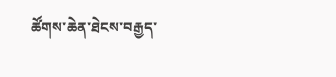ཚོགས་ཆེན་ཐེངས་བརྒྱད་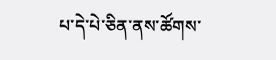པ་དེ་པེ་ཅིན་ནས་ཚོགས་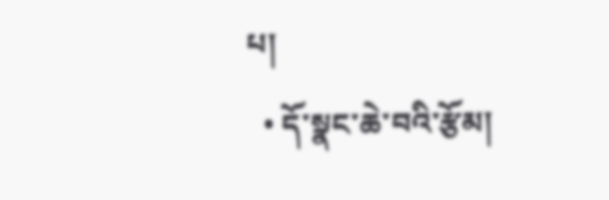པ།
  • དོ་སྣང་ཆེ་བའི་རྩོམ།